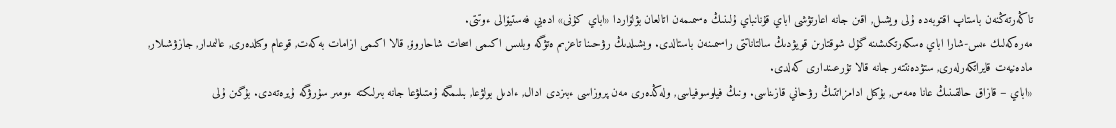تاڭەرتەڭنەن باستاپ اقتوبەدە ۇلى ويشىل, اقىن جانە اعارتۋشى اباي قۇنانباي ۇلىنىڭ ەسىمىمەن اتالعان بۋلۆاردا «اباي كۇنى» ادەبي فەستيۆالى ءوتتى.
مەرەكەلىك ءىس-شارا اباي ەسكەرتكىشىنە گۇل شوقتارىن قويۋدىڭ سالتاناتتى راسىمىنەن باستالدى. ويشىلدىڭ رۋحىنا تاعزىم ەتۋگە وبلىس اكىمى اسحات شاحاروۆ, قالا اكىمى ازامات بەكەت, قوعام وكىلدەرى, عالىمدار, جازۋشىلار, مادەنيەت قايراتكەرلەرى, ستۋدەنتتەر جانە قالا تۇرعىندارى كەلدى.
«اباي – قازاق حالقىنىڭ عانا ەمەس, بۇكىل ادامزاتتىڭ رۋحاني قازىناسى. ونىڭ فيلوسوفياسى, ولەڭدەرى مەن پروزاسى ءبىزدى ادال, ءادىل بولۋعا, بىلىمگە ۇمتىلۋعا جانە بىرلىكتە ءومىر سۇرۋگە ۇيرەتەدى. بۇگىن ۇلى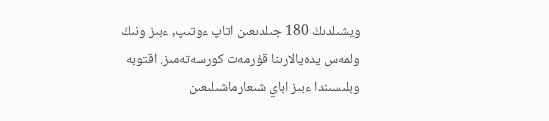ويشىلدىڭ 180 جىلدىعىن اتاپ ءوتىپ, ءبىز ونىڭ ولمەس يدەيالارىنا قۇرمەت كورسەتەمىز. اقتوبە وبلىسىندا ءبىز اباي شىعارماشىلىعىن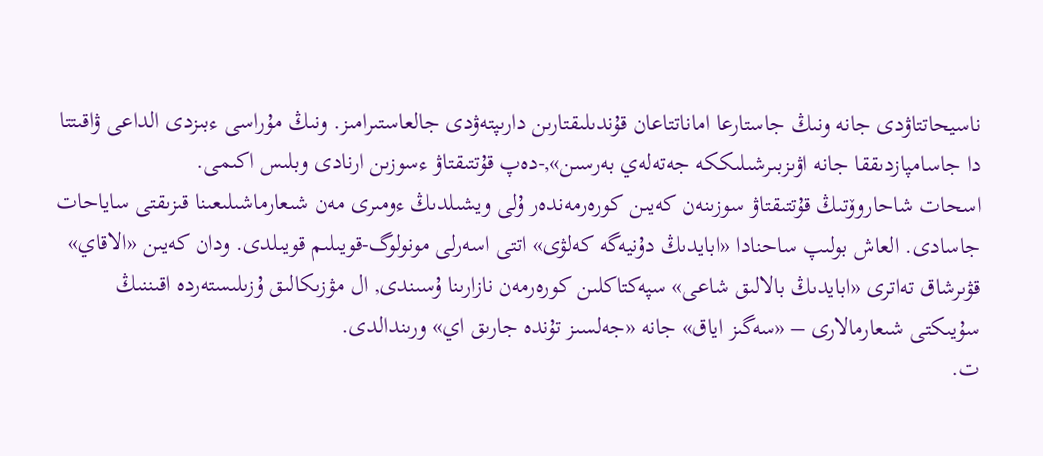ناسيحاتتاۋدى جانە ونىڭ جاستارعا اماناتتاعان قۇندىلىقتارىن دارىپتەۋدى جالعاستىرامىز. ونىڭ مۇراسى ءبىزدى الداعى ۋاقىتتا دا جاسامپازدىققا جانە اۋىزبىرشىلىككە جەتەلەي بەرسىن»,-دەپ قۇتتىقتاۋ ءسوزىن ارنادى وبلىس اكىمى.
اسحات شاحاروۆتىڭ قۇتتىقتاۋ سوزىنەن كەيىن كورەرمەندەر ۇلى ويشىلدىڭ ءومىرى مەن شىعارماشىلىعىنا قىزىقتى ساياحات جاسادى. العاش بولىپ ساحنادا «ابايدىڭ دۇنيەگە كەلۋى» اتتى اسەرلى مونولوگ-قويىلىم قويىلدى. ودان كەيىن «الاقاي» قۋىرشاق تەاترى «ابايدىڭ بالالىق شاعى» سپەكتاكلىن كورەرمەن نازارىنا ۇسىندى, ال مۋزىكالىق ۇزىلىستەردە اقىننىڭ سۇيىكتى شىعارمالارى – «سەگىز اياق» جانە «جەلسىز تۇندە جارىق اي» ورىندالدى.
ت.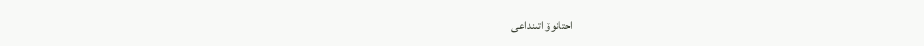احتانوۆ اتىنداعى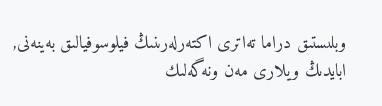وبلىستىق دراما تەاترى اكتەرلەرىنىڭ فيلوسوفيالىق بەينەنى, ابايدىڭ ويلارى مەن ونەگەلىك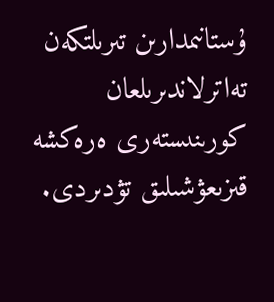ۇستانىمدارىن تىرىلتكەن تەاترلاندىرىلعان كورىنىستەرى ەرەكشە قىزىعۋشىلىق تۋدىردى.